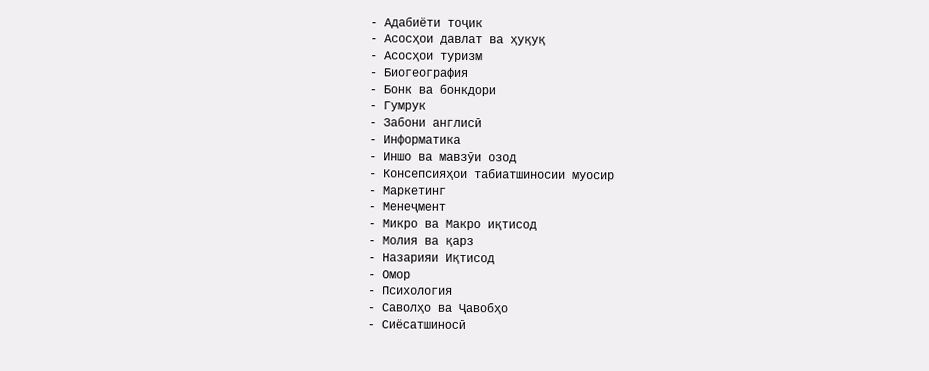- Адабиёти тоҷик
- Асосҳои давлат ва ҳуқуқ
- Асосҳои туризм
- Биогеография
- Бонк ва бонкдори
- Гумрук
- Забони англисӣ
- Информатика
- Иншо ва мавзӯи озод
- Консепсияҳои табиатшиносии муосир
- Маркетинг
- Менеҷмент
- Микро ва Макро иқтисод
- Молия ва қарз
- Назарияи Иқтисод
- Омор
- Психология
- Саволҳо ва Ҷавобҳо
- Сиёсатшиносӣ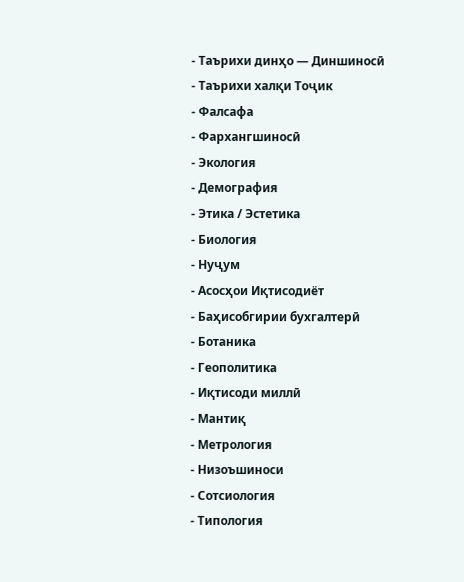- Таърихи динҳо — Диншиносӣ
- Таърихи халқи Тоҷик
- Фалсафа
- Фархангшиносӣ
- Экология
- Демография
- Этика / Эстетика
- Биология
- Нуҷум
- Асосҳои Иқтисодиёт
- Баҳисобгирии бухгалтерӣ
- Ботаника
- Геополитика
- Иқтисоди миллӣ
- Мантиқ
- Метрология
- Низоъшиноси
- Сотсиология
- Типология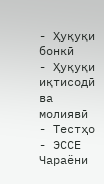- Ҳуқуқи бонкӣ
- Ҳуқуқи иқтисодӣ ва молиявӣ
- Тестҳо
- ЭССЕ
Чараёни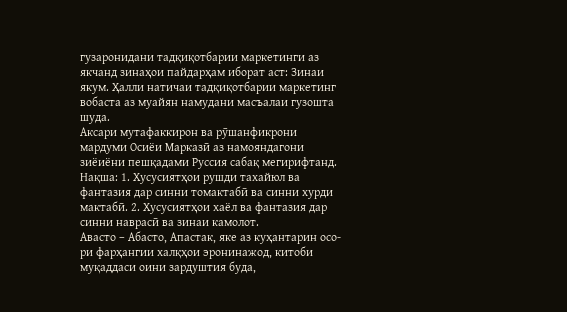гузаронидани тадқиқотбарии маркетинги аз якчанд зинаҳои пайдарҳам иборат аст: Зинаи якум. Ҳалли натичаи тадқиқотбарии маркетинг вобаста аз муайян намудани масъалаи гузошта шуда.
Аксари мутафаккирон ва рӯшанфикрони мардуми Осиёи Марказӣ аз намояндагони зиёиёни пешқадами Руссия сабақ мегирифтанд.
Нақша: 1. Хусусиятҳои рушди тахайюл ва фантазия дар синни томактабӣ ва синни хурди мактабӣ. 2. Хусусиятҳои хаёл ва фантазия дар синни наврасӣ ва зинаи камолот.
Авасто – Абасто, Апастак, яке аз куҳантарин осо-ри фарҳангии халқҳои эронинажод, китоби муқаддаси оини зардуштия буда,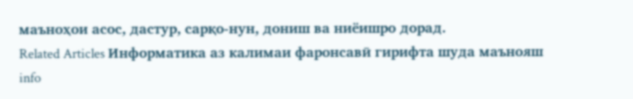маъноҳои асос, дастур, сарқо-нун, дониш ва ниёишро дорад.
Related Articles Информатика аз калимаи фаронсавӣ гирифта шуда маънояш info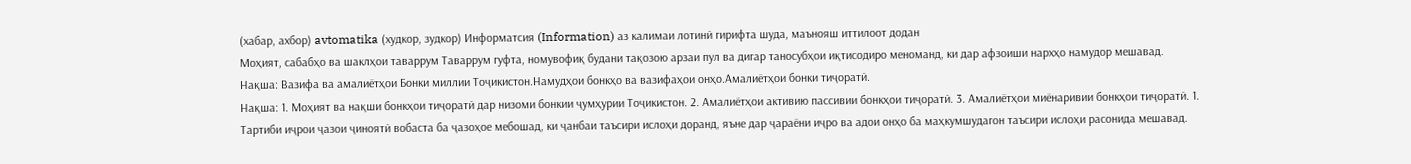(хабар, ахбор) avtomatika (худкор, зудкор) Информатсия (Information) аз калимаи лотинӣ гирифта шуда, маънояш иттилоот додан
Моҳият, сабабҳо ва шаклҳои таваррум Таваррум гуфта, номувофиқ будани тақозою арзаи пул ва дигар таносубҳои иқтисодиро меноманд, ки дар афзоиши нархҳо намудор мешавад.
Нақша: Вазифа ва амалиётҳои Бонки миллии Тоҷикистон.Намудҳои бонкҳо ва вазифаҳои онҳо.Амалиётҳои бонки тиҷоратӣ.
Нақша: 1. Моҳият ва нақши бонкҳои тиҷоратӣ дар низоми бонкии ҷумҳурии Тоҷикистон. 2. Амалиётҳои активию пассивии бонкҳои тиҷоратӣ. 3. Амалиётҳои миёнаривии бонкҳои тиҷоратӣ. 1.
Тартиби иҷрои ҷазои ҷиноятӣ вобаста ба ҷазоҳое мебошад, ки ҷанбаи таъсири ислоҳи доранд, яъне дар ҷараёни иҷро ва адои онҳо ба маҳкумшудагон таъсири ислоҳи расонида мешавад.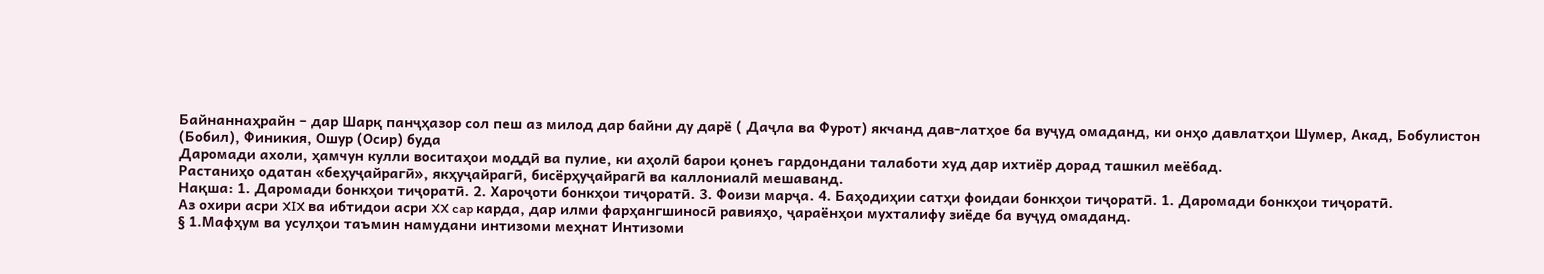Байнаннаҳрайн – дар Шарқ панҷҳазор сол пеш аз милод дар байни ду дарё ( Даҷла ва Фурот) якчанд дав-латҳое ба вуҷуд омаданд, ки онҳо давлатҳои Шумер, Акад, Бобулистон (Бобил), Финикия, Ошур (Осир) буда
Даромади ахоли, ҳамчун кулли воситаҳои моддӣ ва пулие, ки аҳолӣ барои қонеъ гардондани талаботи худ дар ихтиёр дорад ташкил меёбад.
Растаниҳо одатан «беҳуҷайрагӣ», якҳуҷайрагӣ, бисёрҳуҷайрагӣ ва каллониалӣ мешаванд.
Нақша: 1. Даромади бонкҳои тиҷоратӣ. 2. Хароҷоти бонкҳои тиҷоратӣ. 3. Фоизи марҷа. 4. Баҳодиҳии сатҳи фоидаи бонкҳои тиҷоратӣ. 1. Даромади бонкҳои тиҷоратӣ.
Аз охири асри XIX ва ибтидои асри XX cap карда, дар илми фарҳангшиносӣ равияҳо, ҷараёнҳои мухталифу зиёде ба вуҷуд омаданд.
§ 1.Мафҳум ва усулҳои таъмин намудани интизоми меҳнат Интизоми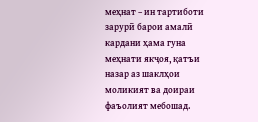меҳнат – ин тартиботи зарурӣ барои амалӣ кардани ҳама гуна меҳнати якҷоя, қатъи назар аз шаклҳои моликият ва доираи фаъолият мебошад.